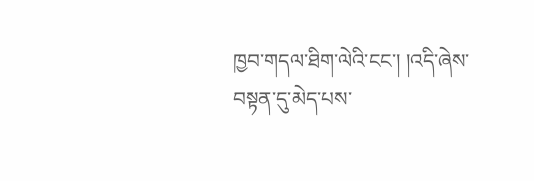ཁྱབ་གདལ་ཐིག་ལེའི་ངང་། །འདི་ཞེས་བསྟན་དུ་མེད་པས་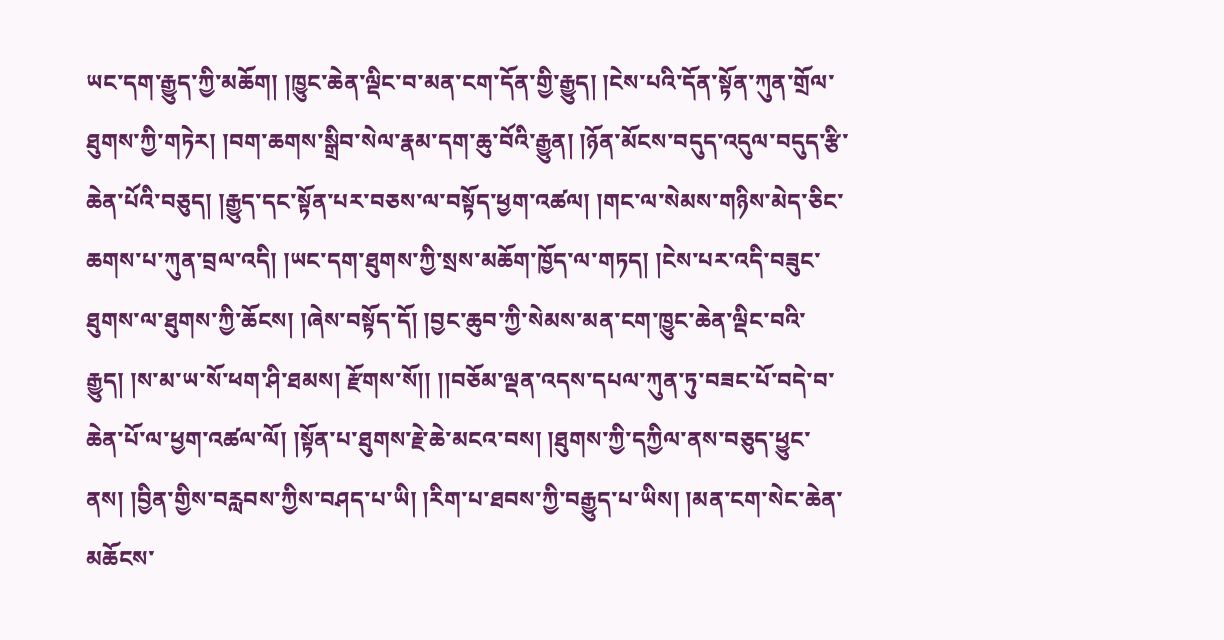ཡང་དག་རྒྱུད་ཀྱི་མཆོག། །ཁྱུང་ཆེན་ལྡིང་བ་མན་ངག་དོན་གྱི་རྒྱུད། །ངེས་པའི་དོན་སྟོན་ཀུན་གྲོལ་ཐུགས་ཀྱི་གཏེར། །བག་ཆགས་སྒྲིབ་སེལ་རྣམ་དག་ཆུ་བོའི་རྒྱུན། །ཉོན་མོངས་བདུད་འདུལ་བདུད་རྩི་ཆེན་པོའི་བཅུད། །རྒྱུད་དང་སྟོན་པར་བཅས་ལ་བསྟོད་ཕྱག་འཚལ། །གང་ལ་སེམས་གཉིས་མེད་ཅིང་ཆགས་པ་ཀུན་བྲལ་འདི། །ཡང་དག་ཐུགས་ཀྱི་སྲས་མཆོག་ཁྱོད་ལ་གཏད། །ངེས་པར་འདི་བཟུང་ཐུགས་ལ་ཐུགས་ཀྱི་ཆོངས། །ཞེས་བསྟོད་དོ། །བྱང་ཆུབ་ཀྱི་སེམས་མན་ངག་ཁྱུང་ཆེན་ལྡིང་བའི་རྒྱུད། །ས་མ་ཡ་སོ་ཕག་ཤི་ཐམས། རྫོགས་སོ།། །།བཅོམ་ལྡན་འདས་དཔལ་ཀུན་ཏུ་བཟང་པོ་བདེ་བ་ཆེན་པོ་ལ་ཕྱག་འཚལ་ལོ། །སྟོན་པ་ཐུགས་རྗེ་ཆེ་མངའ་བས། །ཐུགས་ཀྱི་དཀྱིལ་ནས་བཅུད་ཕྱུང་ནས། །བྱིན་གྱིས་བརླབས་ཀྱིས་བཤད་པ་ཡི། །རིག་པ་ཐབས་ཀྱི་བརྒྱུད་པ་ཡིས། །མན་ངག་སེང་ཆེན་མཆོངས་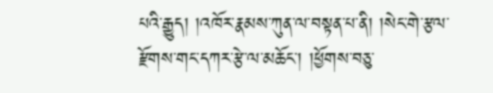པའི་རྒྱུད། །འཁོར་རྣམས་ཀུན་ལ་བསྟན་པ་ནི། །སེང་གེ་རྩལ་རྫོགས་གང་དཀར་རྩེ་ལ་མཆོང་། །ཕྱོགས་བཅུ་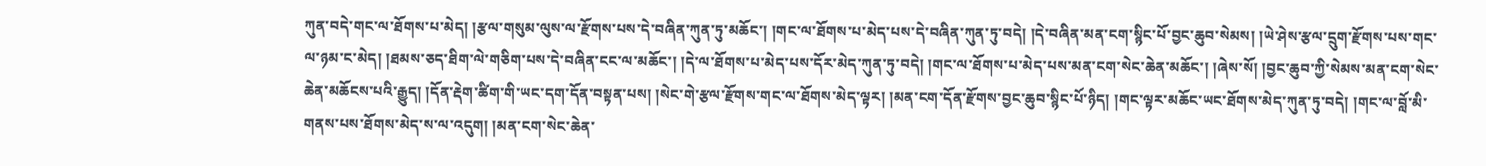ཀུན་བདེ་གང་ལ་ཐོགས་པ་མེད། །རྩལ་གསུམ་ལུས་ལ་རྫོགས་པས་དེ་བཞིན་ཀུན་ཏུ་མཆོང་། །གང་ལ་ཐོགས་པ་མེད་པས་དེ་བཞིན་ཀུན་ཏུ་བདེ། །དེ་བཞིན་མན་ངག་སྙིང་པོ་བྱང་ཆུབ་སེམས། །ཡེ་ཤེས་རྩལ་དྲུག་རྫོགས་པས་གང་ལ་ཉམ་ང་མེད། །ཐམས་ཅད་ཐིག་ལེ་གཅིག་པས་དེ་བཞིན་ངང་ལ་མཆོང་། །དེ་ལ་ཐོགས་པ་མེད་པས་དོར་མེད་ཀུན་ཏུ་བདེ། །གང་ལ་ཐོགས་པ་མེད་པས་མན་ངག་སེང་ཆེན་མཆོང་། །ཞེས་སོ། །བྱང་ཆུབ་ཀྱི་སེམས་མན་ངག་སེང་ཆེན་མཆོངས་པའི་རྒྱུད། །དོན་རྡེག་ཚིག་གི་ཡང་དག་དོན་བསྟན་པས། །སེང་གེ་རྩལ་རྫོགས་གང་ལ་ཐོགས་མེད་ལྟར། །མན་ངག་དོན་རྫོགས་བྱང་ཆུབ་སྙིང་པོ་ཉིད། །གང་ལྟར་མཆོང་ཡང་ཐོགས་མེད་ཀུན་ཏུ་བདེ། །གང་ལ་བློ་མི་གནས་པས་ཐོགས་མེད་ས་ལ་འདུག། །མན་ངག་སེང་ཆེན་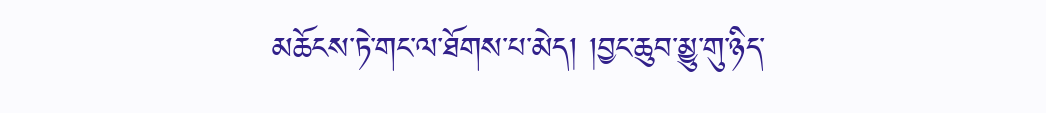མཆོངས་ཏེ་གང་ལ་ཐོགས་པ་མེད། །བྱང་ཆུབ་མྱུ་གུ་ཉིད་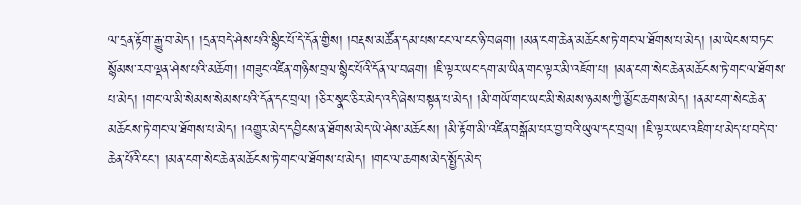ལ་དྲན་རྟོག་རྒྱུ་བ་མེད། །དྲན་བདེ་ཤེས་པའི་སྙིང་པོ་དེ་དོན་གྱིས། །བརྡས་མཚོན་དམ་པས་ངང་ལ་ངང་ཉི་བཞག། །མན་ངག་ཆེན་མཆོངས་ཏེ་གང་ལ་ཐོགས་པ་མེད། །མ་ཡེངས་བཏང་སྙོམས་རབ་ལྡན་ཤེས་པའི་མཆོག། །གཟུང་འཛིན་གཉིས་བྲལ་སྙིང་པོའི་དོན་ལ་བཞག། །ཇི་ལྟར་ཡང་དག་མ་ཡིན་གང་ལྟར་མི་འཇོག་པ། །མན་ངག་སེང་ཆེན་མཆོངས་ཏེ་གང་ལ་ཐོགས་པ་མེད། །གང་ལ་མི་སེམས་སེམས་པའི་དོན་དང་བྲལ། །ཅིར་སྣང་ཅིར་མེད་འདི་ཞེས་བསྟན་པ་མེད། །མི་གཡོ་གང་ཡང་མི་སེམས་ཉམས་ཀྱི་མྱོང་ཆགས་མེད། །ནམ་ངག་སེང་ཆེན་མཆོངས་ཏེ་གང་ལ་ཐོགས་པ་མེད། །འགྱུར་མེད་དབྱིངས་ན་ཐོགས་མེད་ཡེ་ཤེས་མཆོངས། །མི་རྟོག་མི་འཛིན་བསྒོམ་པར་བྱ་བའི་ཡུལ་དང་བྲལ། །ཇི་ལྟར་ཡང་འཇིག་པ་མེད་པ་བདེ་བ་ཆེན་པོའི་ངང་། །མན་ངག་སེང་ཆེན་མཆོངས་ཏེ་གང་ལ་ཐོགས་པ་མེད། །གང་ལ་ཆགས་མེད་སྤྱོད་མེད་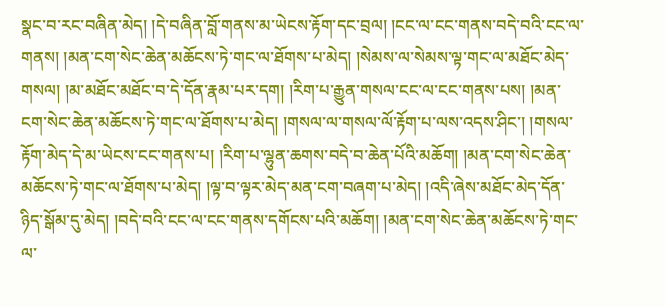སྣང་བ་རང་བཞིན་མེད། །དེ་བཞིན་བློ་གནས་མ་ཡེངས་རྟོག་དང་བྲལ། །ངང་ལ་ངང་གནས་བདེ་བའི་ངང་ལ་གནས། །མན་ངག་སེང་ཆེན་མཆོངས་ཏེ་གང་ལ་ཐོགས་པ་མེད། །སེམས་ལ་སེམས་ལྟ་གང་ལ་མཐོང་མེད་གསལ། །མ་མཐོང་མཐོང་བ་དེ་དོན་རྣམ་པར་དག། །རིག་པ་རྒྱུན་གསལ་ངང་ལ་ངང་གནས་པས། །མན་ངག་སེང་ཆེན་མཆོངས་ཏེ་གང་ལ་ཐོགས་པ་མེད། །གསལ་ལ་གསལ་ལོ་རྟོག་པ་ལས་འདས་ཤིང་། །གསལ་རྟོག་མེད་དེ་མ་ཡེངས་ངང་གནས་པ། །རིག་པ་ལྷུན་ཆགས་བདེ་བ་ཆེན་པོའི་མཆོག། །མན་ངག་སེང་ཆེན་མཆོངས་ཏེ་གང་ལ་ཐོགས་པ་མེད། །ལྟ་བ་ལྟར་མེད་མན་ངག་བཞག་པ་མེད། །འདི་ཞེས་མཐོང་མེད་དོན་ཉིད་སྒོམ་དུ་མེད། །བདེ་བའི་ངང་ལ་ངང་གནས་དགོངས་པའི་མཆོག། །མན་ངག་སེང་ཆེན་མཆོངས་ཏེ་གང་ལ་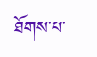ཐོགས་པ་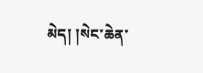མེད། །སེང་ཆེན་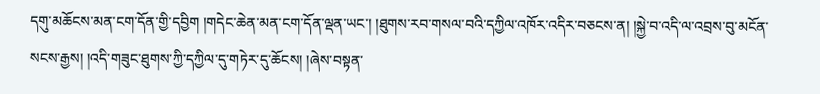དགུ་མཆོངས་མན་ངག་དོན་གྱི་དབྱིག །གདེང་ཆེན་མན་ངག་དོན་ལྡན་ཡང་། །ཐུགས་རབ་གསལ་བའི་དཀྱིལ་འཁོར་འདིར་བཅངས་ན། །སྐྱེ་བ་འདི་ལ་འབྲས་བུ་མངོན་སངས་རྒྱས། །འདི་གཟུང་ཐུགས་ཀྱི་དཀྱིལ་དུ་གཏེར་དུ་ཆོངས། །ཞེས་བསྟན་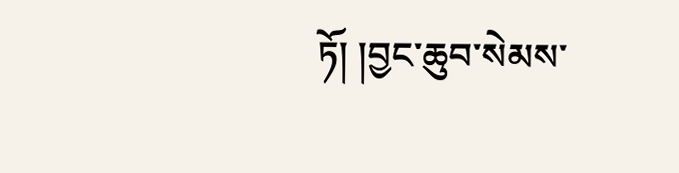ཏོ། །བྱང་ཆུབ་སེམས་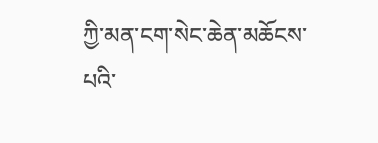ཀྱི་མན་ངག་སེང་ཆེན་མཆོངས་པའི་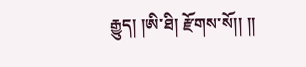རྒྱུད། །ཨི་ཐི། རྫོགས་སོ།། །།